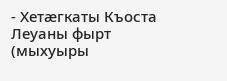- Хетæгкаты Къоста Леуаны фырт (мыхуыры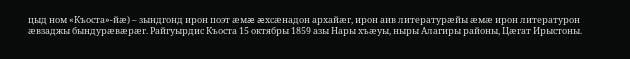цыд ном «Къоста»-йæ) – зындгонд ирон поэт æмæ æхсæнадон архайæг, ирон аив литературæйы æмæ ирон литературон æвзаджы бындурæвæрæг. Райгуырдис Къоста 15 октябры 1859 азы Нары хъæуы, ныры Алагиры районы, Цæгат Ирыстоны.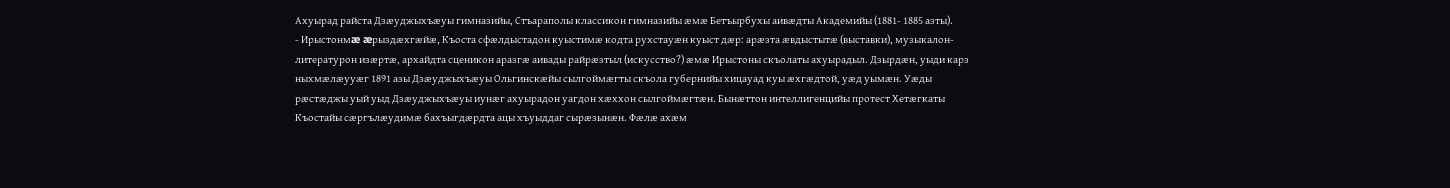Ахуырад райста Дзæуджыхъæуы гимназийы, Стъараполы классикон гимназийы æмæ Бетъырбухы аивæдты Академийы (1881- 1885 азты).
- Ирыстонмæ æрыздæхгæйæ, Къоста сфæлдыстадон куыстимæ кодта рухстауæн куыст дæр: арæзта æвдыстытæ (выставки), музыкалон-литературон изæртæ, архайдта сценикон аразгæ аивады райрæзтыл (искусство?) æмæ Ирыстоны скъолаты ахуырадыл. Дзырдæн, уыди карз ныхмæлæууæг 1891 азы Дзæуджыхъæуы Ольгинскæйы сылгоймæгты скъола губернийы хицауад куы æхгæдтой, уæд уымæн. Уæды рæстæджы уый уыд Дзæуджыхъæуы иунæг ахуырадон уагдон хæххон сылгоймæгтæн. Бынæттон интеллигенцийы протест Хетæгкаты Къостайы сæргълæудимæ бахъыгдæрдта ацы хъуыддаг сырæзынæн. Фæлæ ахæм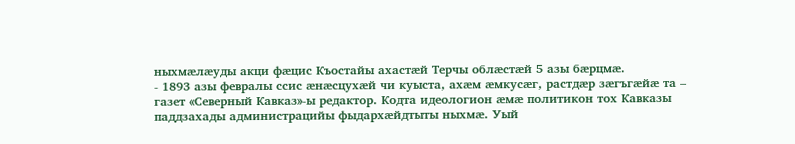ныхмæлæуды акци фæцис Къостайы ахастæй Терчы облæстæй 5 азы бæрцмæ.
- 1893 азы февралы ссис æнæсцухæй чи куыста, ахæм æмкусæг, растдæр зæгъгæйæ та – газет «Северный Кавказ»-ы редактор. Кодта идеологион æмæ политикон тох Кавказы паддзахады администрацийы фыдархæйдтыты ныхмæ. Уый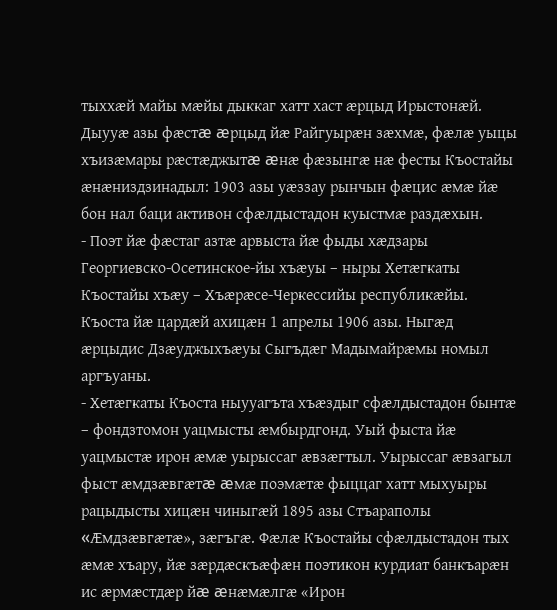тыххæй майы мæйы дыккаг хатт хаст æрцыд Ирыстонæй. Дыууæ азы фæстæ æрцыд йæ Райгуырæн зæхмæ, фæлæ уыцы хъизæмары рæстæджытæ æнæ фæзынгæ нæ фесты Къостайы æнæниздзинадыл: 1903 азы уæззау рынчын фæцис æмæ йæ бон нал баци активон сфæлдыстадон куыстмæ раздæхын.
- Поэт йæ фæстаг азтæ арвыста йæ фыды хæдзары Георгиевско-Осетинское-йы хъæуы – ныры Хетæгкаты Къостайы хъæу – Хъæрæсе-Черкессийы республикæйы. Къоста йæ цардæй ахицæн 1 апрелы 1906 азы. Ныгæд æрцыдис Дзæуджыхъæуы Сыгъдæг Мадымайрæмы номыл аргъуаны.
- Хетæгкаты Къоста ныууагъта хъæздыг сфæлдыстадон бынтæ – фондзтомон уацмысты æмбырдгонд. Уый фыста йæ уацмыстæ ирон æмæ уырыссаг æвзæгтыл. Уырыссаг æвзагыл фыст æмдзæвгæтæ æмæ поэмæтæ фыццаг хатт мыхуыры рацыдысты хицæн чиныгæй 1895 азы Стъараполы «Æмдзæвгæтæ», зæгъгæ. Фæлæ Къостайы сфæлдыстадон тых æмæ хъару, йæ зæрдæскъæфæн поэтикон курдиат банкъарæн ис æрмæстдæр йæ æнæмæлгæ «Ирон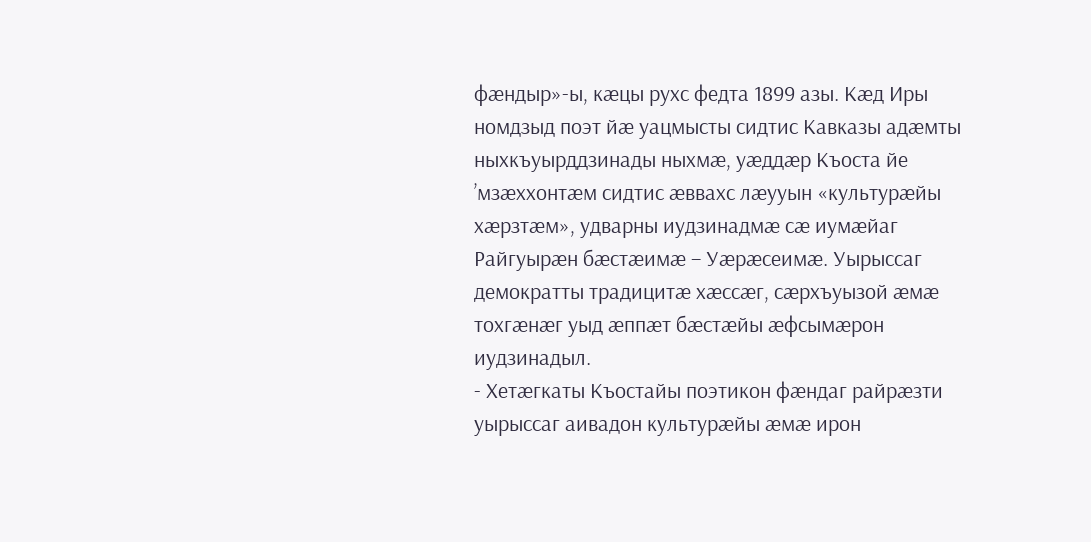фæндыр»-ы, кæцы рухс федта 1899 азы. Кæд Иры номдзыд поэт йæ уацмысты сидтис Кавказы адæмты ныхкъуырддзинады ныхмæ, уæддæр Къоста йе ’мзæххонтæм сидтис æввахс лæууын «культурæйы хæрзтæм», удварны иудзинадмæ сæ иумæйаг Райгуырæн бæстæимæ – Уæрæсеимæ. Уырыссаг демократты традицитæ хæссæг, сæрхъуызой æмæ тохгæнæг уыд æппæт бæстæйы æфсымæрон иудзинадыл.
- Хетæгкаты Къостайы поэтикон фæндаг райрæзти уырыссаг аивадон культурæйы æмæ ирон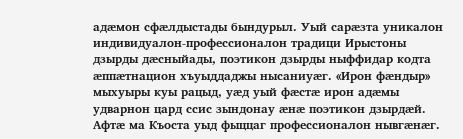адæмон сфæлдыстады бындурыл. Уый сарæзта уникалон индивидуалон-профессионалон традици Ирыстоны дзырды дæсныйады, поэтикон дзырды ныффидар кодта æппæтнацион хъуыддаджы нысаниуæг. «Ирон фæндыр» мыхуыры куы рацыд, уæд уый фæстæ ирон адæмы удварнон цард ссис зындонау æнæ поэтикон дзырдæй. Афтæ ма Къоста уыд фыццаг профессионалон нывгæнæг.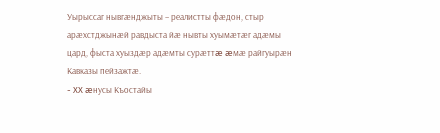Уырыссаг нывгæнджыты – реалистты фæдон, стыр арæхстджынæй равдыста йæ нывты хуымæтæг адæмы цард, фыста хуыздæр адæмты сурæттæ æмæ райгуырæн Кавказы пейзажтæ.
- XX æнусы Къостайы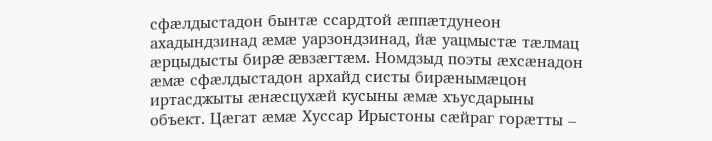сфæлдыстадон бынтæ ссардтой æппæтдунеон ахадындзинад æмæ уарзондзинад, йæ уацмыстæ тæлмац æрцыдысты бирæ æвзæгтæм. Номдзыд поэты æхсæнадон æмæ сфæлдыстадон архайд систы бирæнымæцон иртасджыты æнæсцухæй кусыны æмæ хъусдарыны объект. Цæгат æмæ Хуссар Ирыстоны сæйраг горæтты –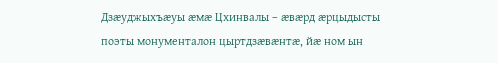Дзæуджыхъæуы æмæ Цхинвалы – æвæрд æрцыдысты поэты монументалон цыртдзæвæнтæ, йæ ном ын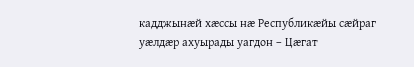кадджынæй хæссы нæ Республикæйы сæйраг уæлдæр ахуырады уагдон – Цæгат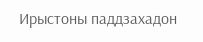Ирыстоны паддзахадон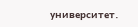университет.